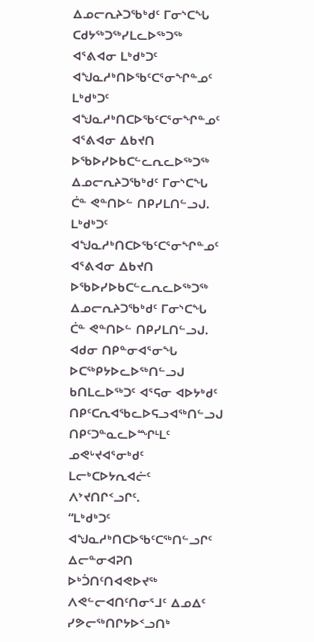ᐃᓄᓕᕆᔨᑐᖃᒃᑯᑦ ᒥᓂᔅᑕᖓ ᑕᑯᔭᖅᑐᖅᓯᒪᓚᐅᖅᑐᖅ ᐊᕐᕕᐊᓂ ᒪᒃᑯᒃᑐᑦ ᐊᖑᓇᓱᒃᑎᐅᖃᑦᑕᕐᓂᖏᓐᓄᑦ
ᒪᒃᑯᒃᑐᑦ ᐊᖑᓇᓱᒃᑎᑕᐅᖃᑦᑕᕐᓂᖏᓐᓄᑦ ᐊᕐᕕᐊᓂ ᐃᑲᔪᑎ ᐅᖃᐅᓯᐅᑲᑕᓪᓚᕆᓚᐅᖅᑐᖅ ᐃᓄᓕᕆᔨᑐᖃᒃᑯᑦ ᒥᓂᔅᑕᖓ ᑖᓐ ᕙᓐᑎᐅᓪ ᑎᑭᓯᒪᑎᓪᓗᒍ.
ᒪᒃᑯᒃᑐᑦ ᐊᖑᓇᓱᒃᑎᑕᐅᖃᑦᑕᕐᓂᖏᓐᓄᑦ ᐊᕐᕕᐊᓂ ᐃᑲᔪᑎ ᐅᖃᐅᓯᐅᑲᑕᓪᓚᕆᓚᐅᖅᑐᖅ ᐃᓄᓕᕆᔨᑐᖃᒃᑯᑦ ᒥᓂᔅᑕᖓ ᑖᓐ ᕙᓐᑎᐅᓪ ᑎᑭᓯᒪᑎᓪᓗᒍ.
ᐊᑯᓂ ᑎᑭᓐᓂᐊᕐᓂᖓ ᐅᑕᖅᑭᔭᐅᓚᐅᖅᑎᓪᓗᒍ ᑲᑎᒪᓚᐅᖅᑐᑦ ᐊᕐᕋᓂ ᐊᐅᔭᒃᑯᑦ ᑎᑭᑦᑕᕆᐊᖃᓚᐅᕋᓗᐊᖅᑎᓪᓗᒍ ᑎᑭᑦᑐᓐᓇᓚᐅᙱᒻᒪᑦ ᓄᕙᒡᔪᐊᕐᓂᒃᑯᑦ ᒪᓕᒃᑕᐅᔭᕆᐊᓖᑦ ᐱᔾᔪᑎᒋᑉᓗᒋᑦ.
“ᒪᒃᑯᒃᑐᑦ ᐊᖑᓇᓱᒃᑎᑕᐅᖃᑦᑕᖅᑎᓪᓗᒋᑦ ᐃᓕᓐᓂᐊᕈᑎ ᐅᒃᑑᑎᑦᑎᐊᕙᐅᔪᖅ ᐱᕙᓪᓕᐊᑎᑦᑎᓂᕐᒧᑦ ᐃᓄᐃᑦ ᓯᕗᓕᖅᑎᒋᔭᐅᑉᓗᑎᒃ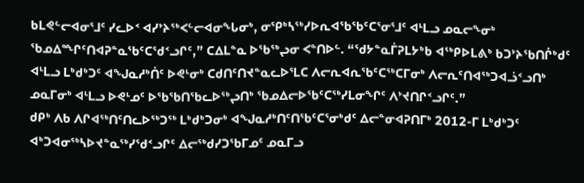ᑲᒪᕙᓪᓕᐊᓂᕐᒧᑦ ᓯᓚᐅᑉ ᐊᓯᔾᔨᖅᐸᓪᓕᐊᓂᖓᓂᒃ, ᓂᕿᒃᓴᖅᓯᐅᕆᐊᖃᖃᑦᑕᕐᓂᕐᒧᑦ ᐊᒻᒪᓗ ᓄᓇᓕᖕᓂᒃ ᖃᓄᐃᙱᑦᑎᐊᕈᓐᓇᖃᑦᑕᖁᑉᓗᒋᑦ,” ᑕᐃᒪᓐᓇ ᐅᖃᖅᖢᓂ ᐸᓐᑎᐅᓪ. “ᖁᔭᓐᓇᒦᕈᒪᔭᒃᑲ ᐊᖅᑭᐅᒪᕕᒃ ᑲᑐᔾᔨᖃᑎᒌᒃᑯᑦ ᐊᒻᒪᓗ ᒪᒃᑯᒃᑐᑦ ᐊᖑᓇᓱᒃᑏᑦ ᐅᕙᒻᓂᒃ ᑕᑯᑎᑦᑎᔪᓐᓇᓚᐅᕐᒪᑕ ᐱᓕᕆᐊᕆᖃᑦᑕᖅᑕᒥᓂᒃ ᐱᓕᕆᑦᑎᐊᖅᑐᐊᓘᑉᓗᑎᒃ ᓄᓇᒥᓂᒃ ᐊᒻᒪᓗ ᐅᕙᒻᓄᑦ ᐅᖃᖃᑎᖃᓚᐅᖅᖢᑎᒃ ᖃᓄᐃᓕᐅᖃᑦᑕᖅᓯᒪᓂᖏᑦ ᐱᔾᔪᑎᒋᑉᓗᒋᑦ.”
ᑯᑭᒃ ᐱᑲ ᐱᒋᐊᖅᑎᑦᑎᓚᐅᖅᑐᖅ ᒪᒃᑯᒃᑐᓂᒃ ᐊᖑᓇᓱᒃᑎᑦᑎᖃᑦᑕᕐᓂᒃᑯᑦ ᐃᓕᓐᓂᐊᕈᑎᒥᒃ 2012-ᒥ ᒪᒃᑯᒃᑐᑦ ᐊᒃᑐᐊᓂᖅᓴᐅᔪᓐᓇᖅᓯᖁᑉᓗᒋᑦ ᐃᓕᖅᑯᓯᑐᖃᒥᓄᑦ ᓄᓇᒥᓗ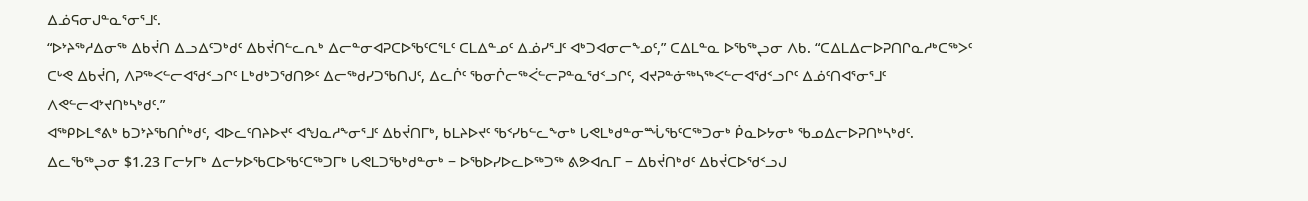ᐃᓅᕋᓂᒍᓐᓇᕐᓂᕐᒧᑦ.
“ᐅᔾᔨᖅᓱᐃᓂᖅ ᐃᑲᔫᑎ ᐃᓗᐃᑦᑐᒃᑯᑦ ᐃᑲᔫᑎᓪᓚᕆᒃ ᐃᓕᓐᓂᐊᕈᑕᐅᖃᑦᑕᕐᒪᑦ ᑕᒪᐃᓐᓄᑦ ᐃᓅᓯᕐᒧᑦ ᐊᒃᑐᐊᓂᓕᖕᓄᑦ,” ᑕᐃᒪᓐᓇ ᐅᖃᖅᖢᓂ ᐱᑲ. “ᑕᐃᒪᐃᓕᐅᕈᑎᒋᓇᓱᒃᑕᖅᐳᑦ ᑕᒡᕙ ᐃᑲᔫᑎ, ᐱᕈᖅᐸᓪᓕᐊᖁᑉᓗᒋᑦ ᒪᒃᑯᒃᑐᖁᑎᕗᑦ ᐃᓕᖅᑯᓯᑐᖃᑎᒍᑦ, ᐃᓚᒌᑦ ᖃᓂᒌᓕᖅᐹᓪᓕᕈᓐᓇᖁᑉᓗᒋᑦ, ᐊᔪᕈᓐᓃᖅᓴᖅᐸᓪᓕᐊᖁᑉᓗᒋᑦ ᐃᓅᑦᑎᐊᕐᓂᕐᒧᑦ ᐱᕙᓪᓕᐊᔾᔪᑎᒃᓴᒃᑯᑦ.”
ᐊᖅᑭᐅᒪᕝᕕᒃ ᑲᑐᔾᔨᖃᑎᒌᒃᑯᑦ, ᐊᐅᓚᑦᑎᔨᐅᔪᑦ ᐊᖑᓇᓱᖕᓂᕐᒧᑦ ᐃᑲᔫᑎᒥᒃ, ᑲᒪᔨᐅᔪᑦ ᖃᑉᓯᑲᓪᓚᖕᓂᒃ ᒐᕙᒪᒃᑯᓐᓂᙶᖃᑦᑕᖅᑐᓂᒃ ᑮᓇᐅᔭᓂᒃ ᖃᓄᐃᓕᐅᕈᑎᒃᓴᒃᑯᑦ. ᐃᓚᖃᖅᖢᓂ $1.23 ᒥᓕᔭᒥᒃ ᐃᓕᔭᐅᖃᑕᐅᖃᑦᑕᖅᑐᒥᒃ ᒐᕙᒪᑐᖃᒃᑯᓐᓂᒃ − ᐅᖃᐅᓯᐅᓚᐅᖅᑐᖅ ᕕᕗᐊᕆᒥ − ᐃᑲᔫᑎᒃᑯᑦ ᐃᑲᔫᑕᐅᖁᑉᓗᒍ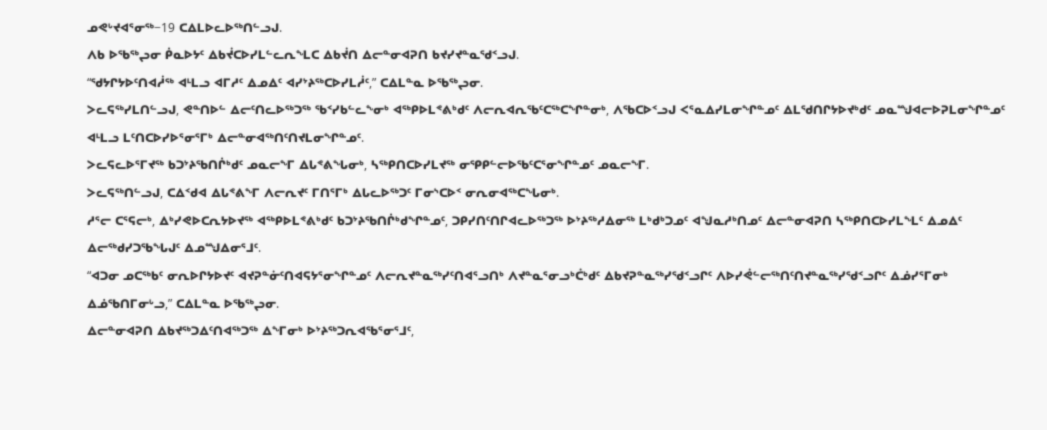ᓄᕙᒡᔪᐊᕐᓂᖅ−19 ᑕᐃᒪᐅᓚᐅᖅᑎᓪᓗᒍ.
ᐱᑲ ᐅᖃᖅᖢᓂ ᑮᓇᐅᔭᑦ ᐃᑲᔫᑕᐅᓯᒪᓪᓚᕆᖕᒪᑕ ᐃᑲᔫᑎ ᐃᓕᓐᓂᐊᕈᑎ ᑲᔪᓯᔪᓐᓇᖁᑉᓗᒍ.
“ᖁᔭᒋᔭᐅᑦᑎᐊᓲᖅ ᐊᒻᒪᓗ ᐊᒥᓱᑦ ᐃᓄᐃᑦ ᐊᓯᔾᔨᖅᑕᐅᓯᒪᓲᑦ,” ᑕᐃᒪᓐᓇ ᐅᖃᖅᖢᓂ.
ᐳᓚᕋᖅᓯᒪᑎᓪᓗᒍ, ᕙᓐᑎᐅᓪ ᐃᓕᑦᑎᓚᐅᖅᑐᖅ ᖃᑉᓯᑲᓪᓚᖕᓂᒃ ᐊᖅᑭᐅᒪᕝᕕᒃᑯᑦ ᐱᓕᕆᐊᕆᖃᑦᑕᖅᑕᖏᓐᓂᒃ, ᐱᖃᑕᐅᑉᓗᒍ ᐸᕐᓇᐃᓯᒪᓂᖏᓐᓄᑦ ᐃᒪᖁᑎᒋᔭᐅᔪᒃᑯᑦ ᓄᓇᙳᐊᓕᐅᕈᒪᓂᖏᓐᓄᑦ ᐊᒻᒪᓗ ᒪᑦᑎᑕᐅᓯᐅᕐᓂᕐᒥᒃ ᐃᓕᓐᓂᐊᖅᑎᑦᑎᔪᒪᓂᖏᓐᓄᑦ.
ᐳᓚᕋᓚᐅᕐᒥᔪᖅ ᑲᑐᔾᔨᖃᑎᒌᒃᑯᑦ ᓄᓇᓕᖕᒥ ᐃᒐᕝᕕᖓᓂᒃ, ᓴᖅᑭᑎᑕᐅᓯᒪᔪᖅ ᓂᕿᑭᓪᓕᐅᖃᑦᑕᕐᓂᖏᓐᓄᑦ ᓄᓇᓕᖕᒥ.
ᐳᓚᕋᖅᑎᓪᓗᒍ, ᑕᐃᑉᑯᐊ ᐃᒐᕝᕕᖕᒥ ᐱᓕᕆᔪᑦ ᒥᑎᕐᒥᒃ ᐃᒐᓚᐅᖅᑐᑦ ᒥᓂᔅᑕᐅᑉ ᓂᕆᓂᐊᖅᑕᖓᓂᒃ.
ᓱᕐᓕ ᑕᕐᕋᓕᒃ, ᐃᒃᓯᕙᐅᑕᕆᔭᐅᔪᖅ ᐊᖅᑭᐅᒪᕝᕕᒃᑯᑦ ᑲᑐᔾᔨᖃᑎᒌᒃᑯᖏᓐᓄᑦ, ᑐᑭᓯᑎᑦᑎᒋᐊᓚᐅᖅᑐᖅ ᐅᔾᔨᖅᓱᐃᓂᖅ ᒪᒃᑯᒃᑐᓄᑦ ᐊᖑᓇᓱᒃᑎᓄᑦ ᐃᓕᓐᓂᐊᕈᑎ ᓴᖅᑭᑎᑕᐅᓯᒪᖕᒪᑦ ᐃᓄᐃᑦ ᐃᓕᖅᑯᓯᑐᖃᖓᒍᑦ ᐃᓄᙳᐃᓂᕐᒧᑦ.
“ᐊᑐᓂ ᓄᑕᖅᑲᑦ ᓂᕆᐅᒋᔭᐅᔪᑦ ᐊᔪᕈᓐᓃᑦᑎᐊᕋᔭᕐᓂᖏᓐᓄᑦ ᐱᓕᕆᔪᓐᓇᖅᓯᑦᑎᐊᕐᓗᑎᒃ ᐱᔪᓐᓇᕐᓂᓗᒃᑖᒃᑯᑦ ᐃᑲᔪᕈᓐᓇᖅᓯᖁᑉᓗᒋᑦ ᐱᐅᓯᕚᓪᓕᖅᑎᑦᑎᔪᓐᓇᖅᓯᖁᑉᓗᒋᑦ ᐃᓅᓯᕐᒥᓂᒃ ᐃᓅᖃᑎᒥᓂᒡᓗ,” ᑕᐃᒪᓐᓇ ᐅᖃᖅᖢᓂ.
ᐃᓕᓐᓂᐊᕈᑎ ᐃᑲᔪᖅᑐᐃᑦᑎᐊᖅᑐᖅ ᐃᖕᒥᓂᒃ ᐅᔾᔨᖅᑐᕆᐊᖃᕐᓂᕐᒧᑦ,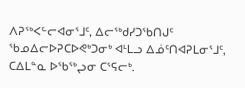ᐱᕈᖅᐸᓪᓕᐊᓂᕐᒧᑦ, ᐃᓕᖅᑯᓯᑐᖃᑎᒍᑦ ᖃᓄᐃᓕᐅᕈᑕᐅᕙᒃᑐᓂᒃ ᐊᒻᒪᓗ ᐃᓅᑦᑎᐊᕈᒪᓂᕐᒧᑦ, ᑕᐃᒪᓐᓇ ᐅᖃᖅᖢᓂ ᑕᕐᕋᓕᒃ.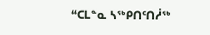“ᑕᒪᓐᓇ ᓴᖅᑭᑎᑦᑎᓲᖅ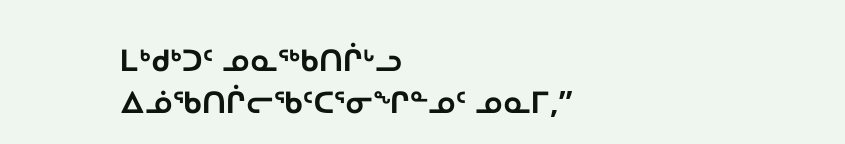ᒪᒃᑯᒃᑐᑦ ᓄᓇᖅᑲᑎᒌᒡᓗ ᐃᓅᖃᑎᒌᓕᖃᑦᑕᕐᓂᖏᓐᓄᑦ ᓄᓇᒥ,”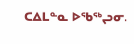ᑕᐃᒪᓐᓇ ᐅᖃᖅᖢᓂ.